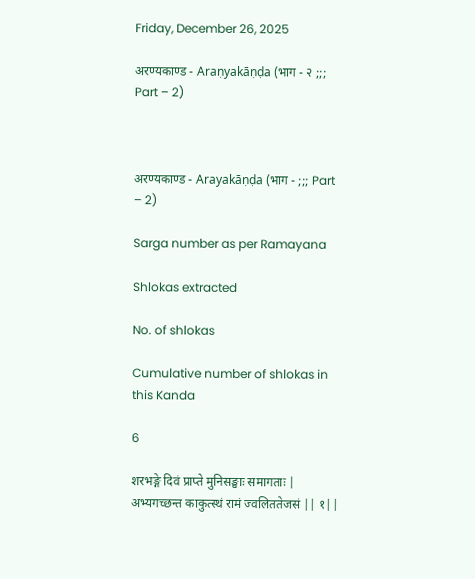Friday, December 26, 2025

अरण्यकाण्ड - Araṇyakāṇḍa (भाग - २ ;;; Part – 2)



अरण्यकाण्ड - Arayakāṇḍa (भाग - ;;; Part – 2)

Sarga number as per Ramayana

Shlokas extracted

No. of shlokas

Cumulative number of shlokas in this Kanda

6

शरभङ्गे दिवं प्राप्ते मुनिसङ्घाः समागताः |
अभ्यगच्छन्त काकुत्स्थं रामं ज्वलिततेजसं || १||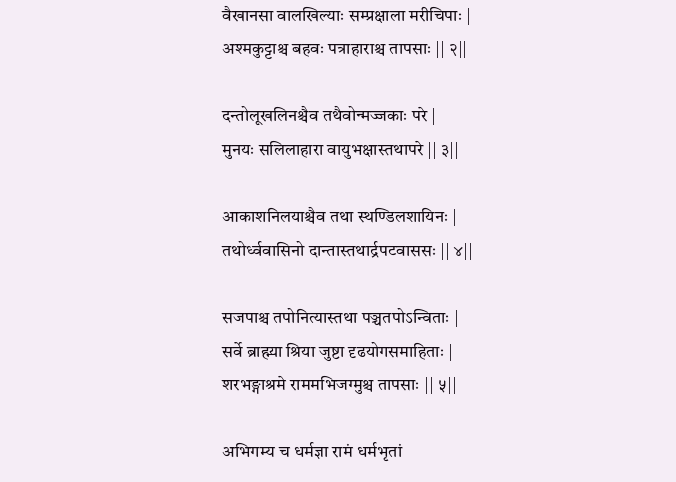वैखानसा वालखिल्याः सम्प्रक्षाला मरीचिपाः |
अश्मकुट्टाश्च बहवः पत्राहाराश्च तापसाः || २||

दन्तोलूखलिनश्चैव तथैवोन्मज्जकाः परे |
मुनयः सलिलाहारा वायुभक्षास्तथापरे || ३||

आकाशनिलयाश्चैव तथा स्थण्डिलशायिनः |
तथोर्ध्ववासिनो दान्तास्तथार्द्रपटवाससः || ४||

सजपाश्च तपोनित्यास्तथा पञ्चतपोऽन्विताः |
सर्वे ब्राह्म्या श्रिया जुष्टा दृढयोगसमाहिताः |
शरभङ्गाश्रमे राममभिजग्मुश्च तापसाः || ५||

अभिगम्य च धर्मज्ञा रामं धर्मभृतां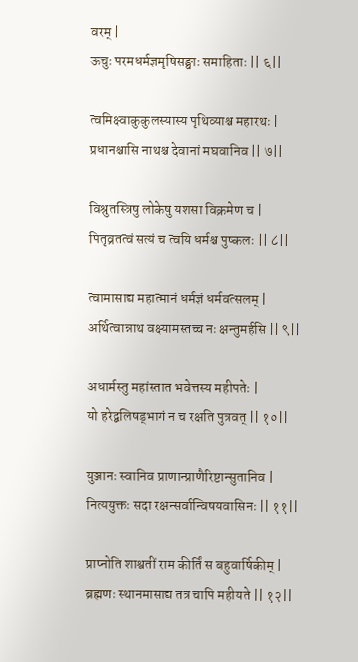वरम् |
ऊचुः परमधर्मज्ञमृषिसङ्घाः समाहिताः || ६||

त्वमिक्ष्वाकुकुलस्यास्य पृथिव्याश्च महारथः |
प्रधानश्चासि नाथश्च देवानां मघवानिव || ७||

विश्रुतस्त्रिषु लोकेषु यशसा विक्रमेण च |
पितृव्रतत्वं सत्यं च त्वयि धर्मश्च पुष्कलः || ८||

त्वामासाद्य महात्मानं धर्मज्ञं धर्मवत्सलम् |
अर्थित्वान्नाथ वक्ष्यामस्तच्च नः क्षन्तुमर्हसि || ९||

अधार्मस्तु महांस्तात भवेत्तस्य महीपतेः |
यो हरेद्बलिषड्भागं न च रक्षति पुत्रवत् || १०||

युञ्जानः स्वानिव प्राणान्प्राणैरिष्टान्सुतानिव |
नित्ययुक्तः सदा रक्षन्सर्वान्विषयवासिनः || ११||

प्राप्नोति शाश्वतीं राम कीर्तिं स बहुवार्षिकीम् |
ब्रह्मणः स्थानमासाद्य तत्र चापि महीयते || १२||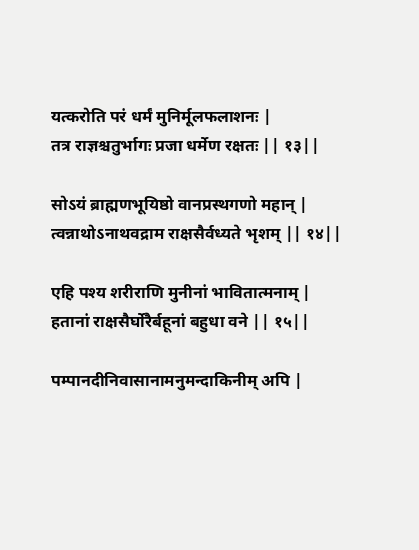यत्करोति परं धर्मं मुनिर्मूलफलाशनः |
तत्र राज्ञश्चतुर्भागः प्रजा धर्मेण रक्षतः || १३||

सोऽयं ब्राह्मणभूयिष्ठो वानप्रस्थगणो महान् |
त्वन्नाथोऽनाथवद्राम राक्षसैर्वध्यते भृशम् || १४||

एहि पश्य शरीराणि मुनीनां भावितात्मनाम् |
हतानां राक्षसैर्घोरैर्बहूनां बहुधा वने || १५||

पम्पानदीनिवासानामनुमन्दाकिनीम् अपि |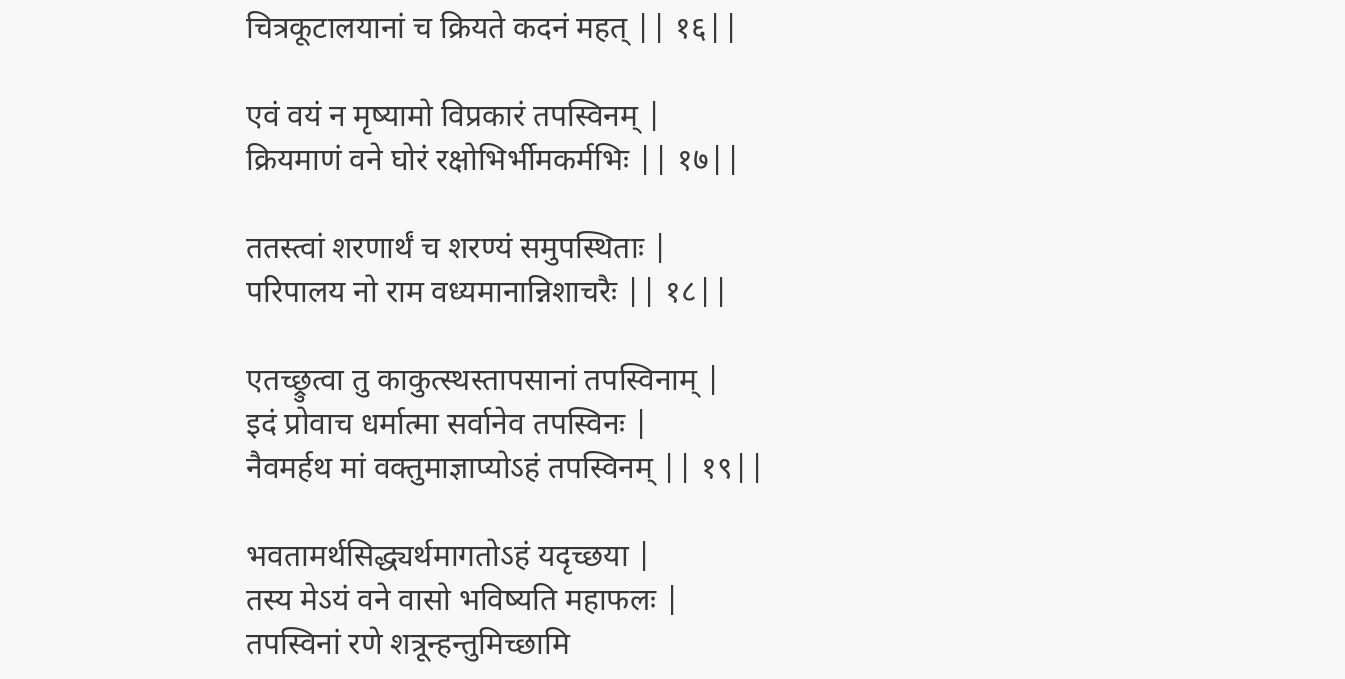चित्रकूटालयानां च क्रियते कदनं महत् || १६||

एवं वयं न मृष्यामो विप्रकारं तपस्विनम् |
क्रियमाणं वने घोरं रक्षोभिर्भीमकर्मभिः || १७||

ततस्त्वां शरणार्थं च शरण्यं समुपस्थिताः |
परिपालय नो राम वध्यमानान्निशाचरैः || १८||

एतच्छ्रुत्वा तु काकुत्स्थस्तापसानां तपस्विनाम् |
इदं प्रोवाच धर्मात्मा सर्वानेव तपस्विनः |
नैवमर्हथ मां वक्तुमाज्ञाप्योऽहं तपस्विनम् || १९||

भवतामर्थसिद्ध्यर्थमागतोऽहं यदृच्छया |
तस्य मेऽयं वने वासो भविष्यति महाफलः |
तपस्विनां रणे शत्रून्हन्तुमिच्छामि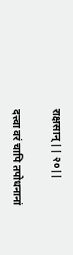राक्षसान् || २०||

दत्त्वा वरं चापि तपोधनानां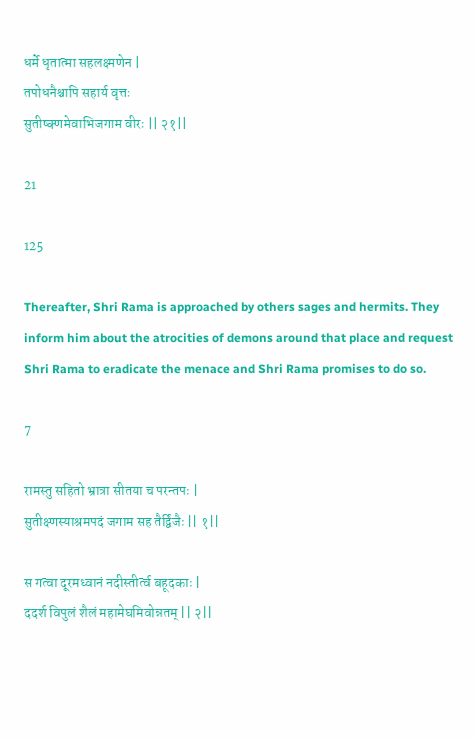धर्मे धृतात्मा सहलक्ष्मणेन |
तपोधनैश्चापि सहार्य वृत्तः
सुतीष्क्णमेवाभिजगाम वीरः || २१||

21

125

Thereafter, Shri Rama is approached by others sages and hermits. They inform him about the atrocities of demons around that place and request Shri Rama to eradicate the menace and Shri Rama promises to do so.

7

रामस्तु सहितो भ्रात्रा सीतया च परन्तपः |
सुतीक्ष्णस्याश्रमपदं जगाम सह तैर्द्विजैः || १||

स गत्वा दूरमध्वानं नदीस्तीर्त्व बहूदकाः |
ददर्श विपुलं शैलं महामेघमिवोन्नतम् || २||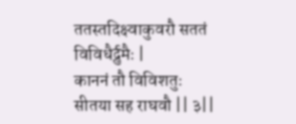ततस्तदिक्ष्वाकुवरौ सततं विविधैर्द्रुमैः |
काननं तौ विविशतुः सीतया सह राघवौ || ३||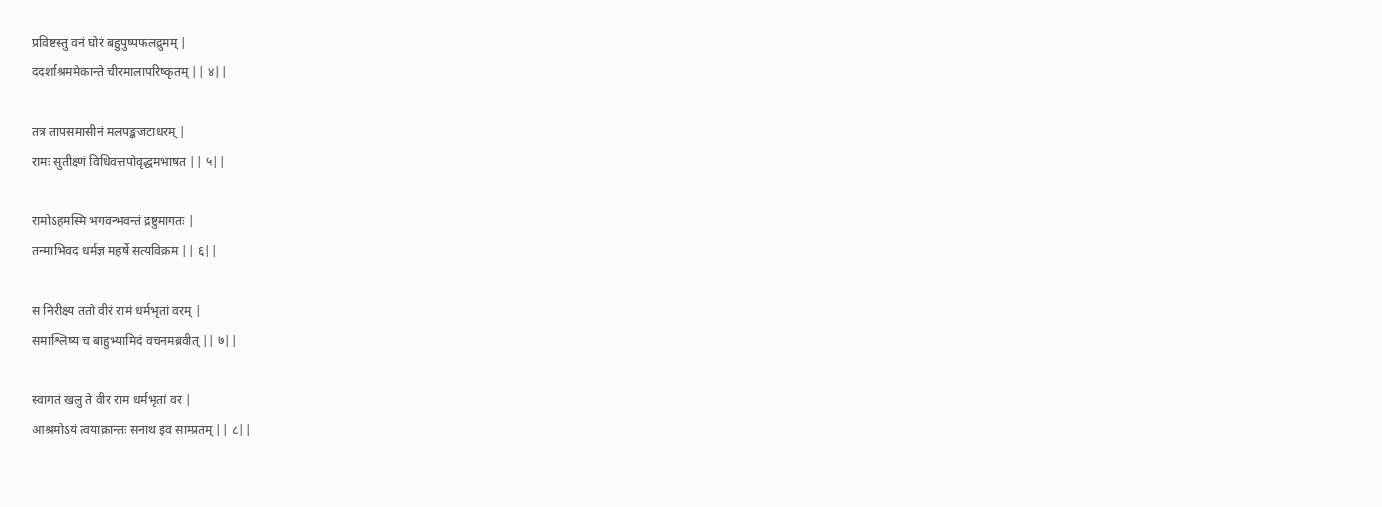प्रविष्टस्तु वनं घोरं बहुपुष्पफलद्रुमम् |
ददर्शाश्रममेकान्ते चीरमालापरिष्कृतम् || ४||

तत्र तापसमासीनं मलपङ्कजटाधरम् |
रामः सुतीक्ष्णं विधिवत्तपोवृद्धमभाषत || ५||

रामोऽहमस्मि भगवन्भवन्तं द्रष्टुमागतः |
तन्माभिवद धर्मज्ञ महर्षे सत्यविक्रम || ६||

स निरीक्ष्य ततो वीरं रामं धर्मभृतां वरम् |
समाश्लिष्य च बाहुभ्यामिदं वचनमब्रवीत् || ७||

स्वागतं खलु ते वीर राम धर्मभृतां वर |
आश्रमोऽयं त्वयाक्रान्तः सनाथ इव साम्प्रतम् || ८||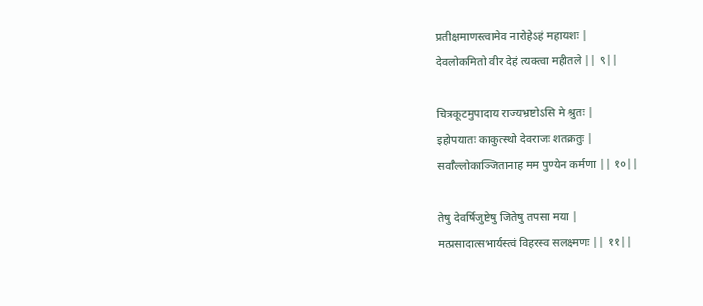प्रतीक्षमाणस्त्वामेव नारोहेऽहं महायशः |
देवलोकमितो वीर देहं त्यक्त्वा महीतले || ९||

चित्रकूटमुपादाय राज्यभ्रष्टोऽसि मे श्रुतः |
इहोपयातः काकुत्स्थो देवराजः शतक्रतुः |
सर्वाँल्लोकाञ्जितानाह मम पुण्येन कर्मणा || १०||

तेषु देवर्षिजुष्टेषु जितेषु तपसा मया |
मत्प्रसादात्सभार्यस्त्वं विहरस्व सलक्ष्मणः || ११||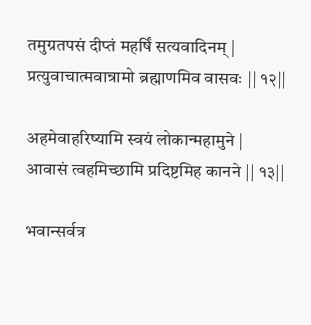तमुग्रतपसं दीप्तं महर्षिं सत्यवादिनम् |
प्रत्युवाचात्मवान्रामो ब्रह्माणमिव वासवः || १२||

अहमेवाहरिष्यामि स्वयं लोकान्महामुने |
आवासं त्वहमिच्छामि प्रदिष्टमिह कानने || १३||

भवान्सर्वत्र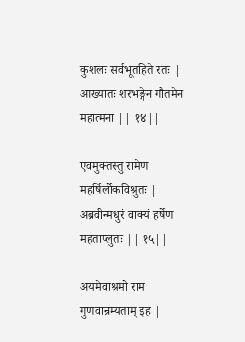कुशलः सर्वभूतहिते रतः |
आख्यातः शरभङ्गेन गौतमेन महात्मना || १४||

एवमुक्तस्तु रामेण महर्षिर्लोकविश्रुतः |
अब्रवीन्मधुरं वाक्यं हर्षेण महताप्लुतः || १५||

अयमेवाश्रमो राम गुणवान्रम्यताम् इह |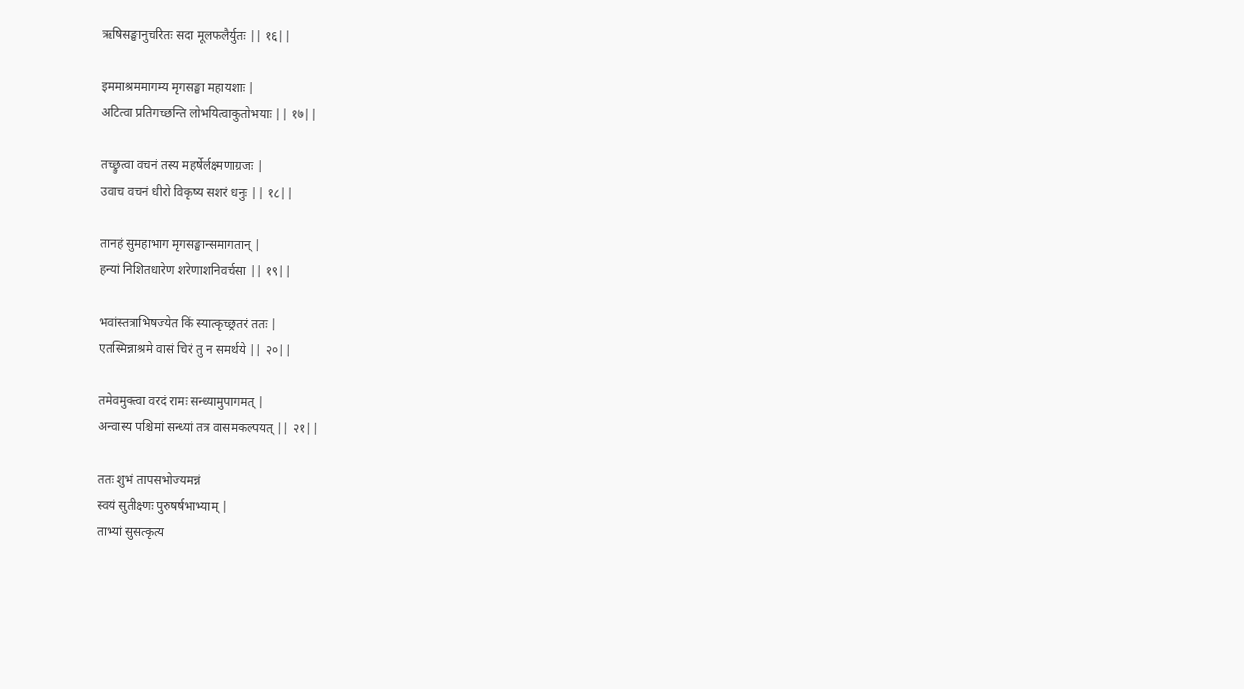ऋषिसङ्घानुचरितः सदा मूलफलैर्युतः || १६||

इममाश्रममागम्य मृगसङ्घा महायशाः |
अटित्वा प्रतिगच्छन्ति लोभयित्वाकुतोभयाः || १७||

तच्छ्रुत्वा वचनं तस्य महर्षेर्लक्ष्मणाग्रजः |
उवाच वचनं धीरो विकृष्य सशरं धनुः || १८||

तानहं सुमहाभाग मृगसङ्घान्समागतान् |
हन्यां निशितधारेण शरेणाशनिवर्चसा || १९||

भवांस्तत्राभिषज्येत किं स्यात्कृच्छ्रतरं ततः |
एतस्मिन्नाश्रमे वासं चिरं तु न समर्थये || २०||

तमेवमुक्त्वा वरदं रामः सन्ध्यामुपागमत् |
अन्वास्य पश्चिमां सन्ध्यां तत्र वासमकल्पयत् || २१||

ततः शुभं तापसभोज्यमन्नं
स्वयं सुतीक्ष्णः पुरुषर्षभाभ्याम् |
ताभ्यां सुसत्कृत्य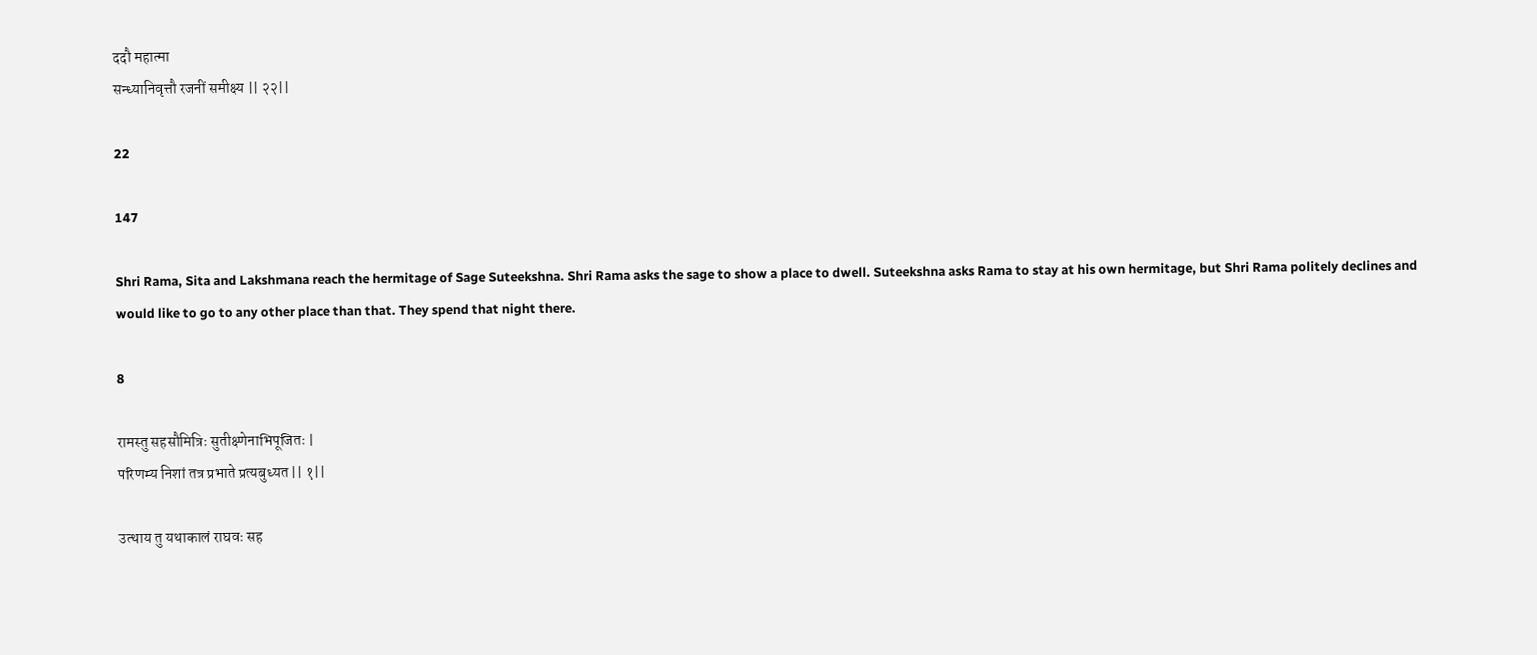ददौ महात्मा
सन्ध्यानिवृत्तौ रजनीं समीक्ष्य || २२||

22

147

Shri Rama, Sita and Lakshmana reach the hermitage of Sage Suteekshna. Shri Rama asks the sage to show a place to dwell. Suteekshna asks Rama to stay at his own hermitage, but Shri Rama politely declines and would like to go to any other place than that. They spend that night there.

8

रामस्तु सहसौमित्रिः सुतीक्ष्णेनाभिपूजितः |
परिणम्य निशां तत्र प्रभाते प्रत्यबुध्यत || १||

उत्थाय तु यथाकालं राघवः सह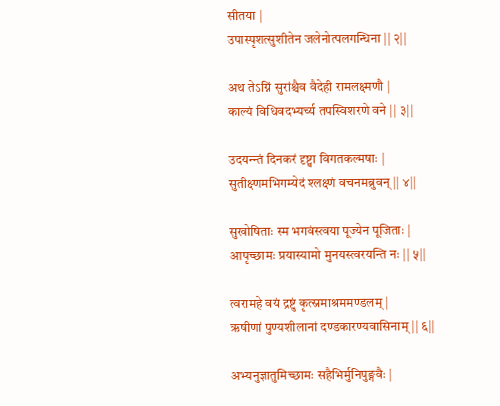सीतया |
उपास्पृशत्सुशीतेन जलेनोत्पलगन्धिना || २||

अथ तेऽग्निं सुरांश्चैव वैदेही रामलक्ष्मणौ |
काल्यं विधिवदभ्यर्च्य तपस्विशरणे वने || ३||

उदयन्न्तं दिनकरं दृष्ट्वा विगतकल्मषाः |
सुतीक्ष्णमभिगम्येदं श्लक्ष्णं वचनमब्रुवन् || ४||

सुखोषिताः स्म भगवंस्त्वया पूज्येन पूजिताः |
आपृच्छामः प्रयास्यामो मुनयस्त्वरयन्ति नः || ५||

त्वरामहे वयं द्रष्टुं कृत्स्नमाश्रममण्डलम् |
ऋषीणां पुण्यशीलानां दण्डकारण्यवासिनाम् || ६||

अभ्यनुज्ञातुमिच्छामः सहैभिर्मुनिपुङ्गवैः |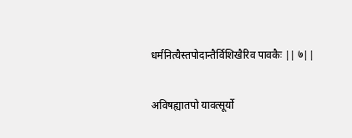धर्मनित्यैस्तपोदान्तैर्विशिखैरिव पावकैः || ७||

अविषह्यातपो यावत्सूर्यो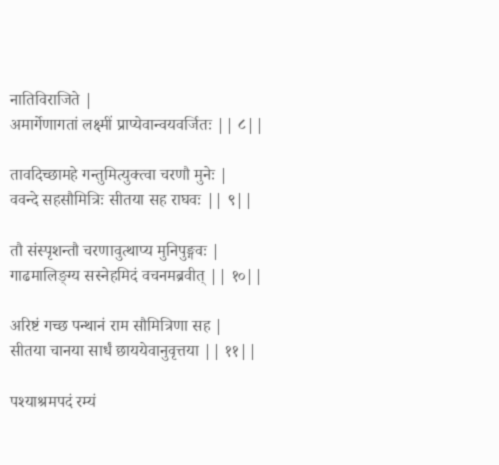नातिविराजिते |
अमार्गेणागतां लक्ष्मीं प्राप्येवान्वयवर्जितः || ८||

तावदिच्छामहे गन्तुमित्युक्त्वा चरणौ मुनेः |
ववन्दे सहसौमित्रिः सीतया सह राघवः || ९||

तौ संस्पृशन्तौ चरणावुत्थाप्य मुनिपुङ्गवः |
गाढमालिङ्ग्य सस्नेहमिदं वचनमब्रवीत् || १०||

अरिष्टं गच्छ पन्थानं राम सौमित्रिणा सह |
सीतया चानया सार्धं छाययेवानुवृत्तया || ११||

पश्याश्रमपदं रम्यं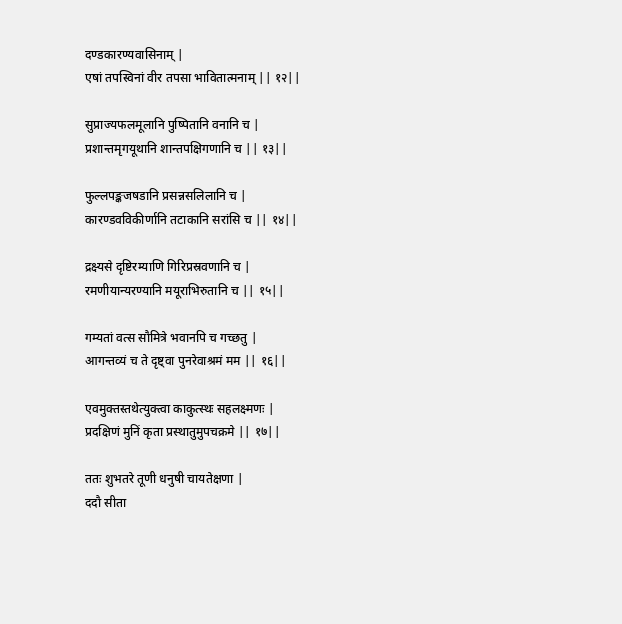दण्डकारण्यवासिनाम् |
एषां तपस्विनां वीर तपसा भावितात्मनाम् || १२||

सुप्राज्यफलमूलानि पुष्पितानि वनानि च |
प्रशान्तमृगयूथानि शान्तपक्षिगणानि च || १३||

फुल्लपङ्कजषडानि प्रसन्नसलिलानि च |
कारण्डवविकीर्णानि तटाकानि सरांसि च || १४||

द्रक्ष्यसे दृष्टिरम्याणि गिरिप्रस्रवणानि च |
रमणीयान्यरण्यानि मयूराभिरुतानि च || १५||

गम्यतां वत्स सौमित्रे भवानपि च गच्छतु |
आगन्तव्यं च ते दृष्ट्वा पुनरेवाश्रमं मम || १६||

एवमुक्तस्तथेत्युक्त्वा काकुत्स्थः सहलक्ष्मणः |
प्रदक्षिणं मुनिं कृता प्रस्थातुमुपचक्रमे || १७||

ततः शुभतरे तूणी धनुषी चायतेक्षणा |
ददौ सीता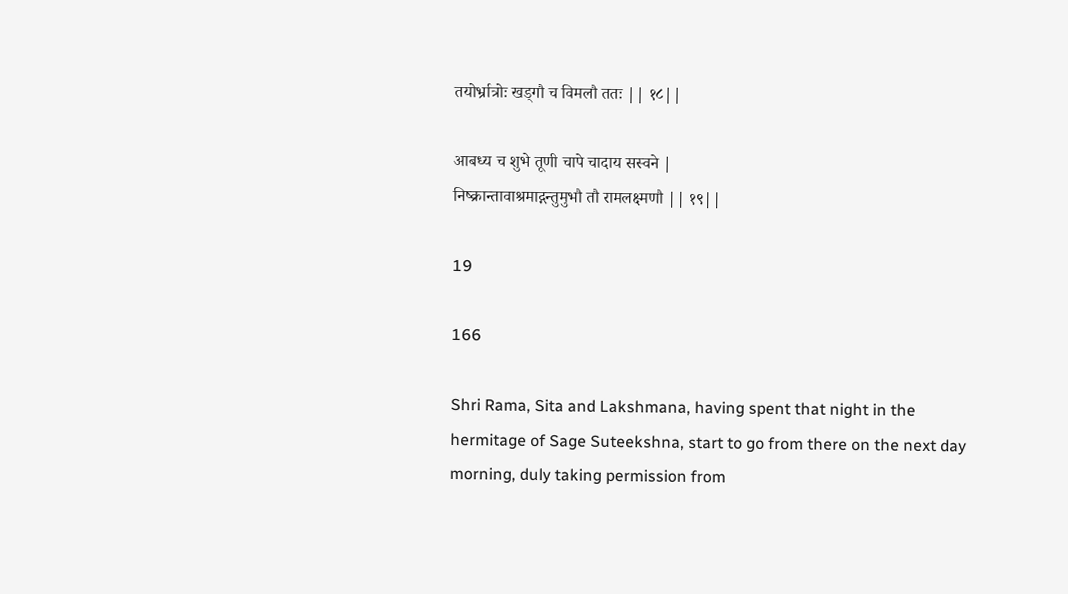तयोर्भ्रात्रोः खड्गौ च विमलौ ततः || १८||

आबध्य च शुभे तूणी चापे चादाय सस्वने |
निष्क्रान्तावाश्रमाद्गन्तुमुभौ तौ रामलक्ष्मणौ || १९||

19

166

Shri Rama, Sita and Lakshmana, having spent that night in the hermitage of Sage Suteekshna, start to go from there on the next day morning, duly taking permission from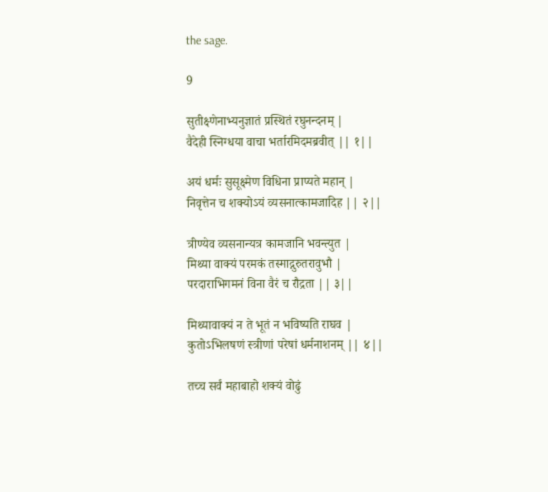the sage.

9

सुतीक्ष्णेनाभ्यनुज्ञातं प्रस्थितं रघुनन्दनम् |
वैदेही स्निग्धया वाचा भर्तारमिदमब्रवीत् || १||

अयं धर्मः सुसूक्ष्मेण विधिना प्राप्यते महान् |
निवृत्तेन च शक्योऽयं व्यसनात्कामजादिह || २||

त्रीण्येव व्यसनान्यत्र कामजानि भवन्त्युत |
मिथ्या वाक्यं परमकं तस्माद्गुरुतरावुभौ |
परदाराभिगमनं विना वैरं च रौद्रता || ३||

मिथ्यावाक्यं न ते भूतं न भविष्यति राघव |
कुतोऽभिलषणं स्त्रीणां परेषां धर्मनाशनम् || ४||

तच्च सर्वं महाबाहो शक्यं वोढुं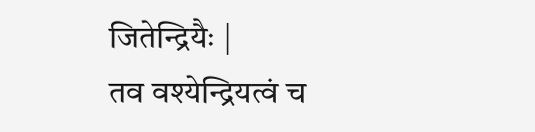जितेन्द्रियैः |
तव वश्येन्द्रियत्वं च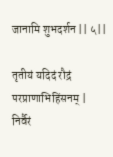जानामि शुभदर्शन || ५||

तृतीयं यदिदं रौद्रं परप्राणाभिहिंसनम् |
निर्वैरं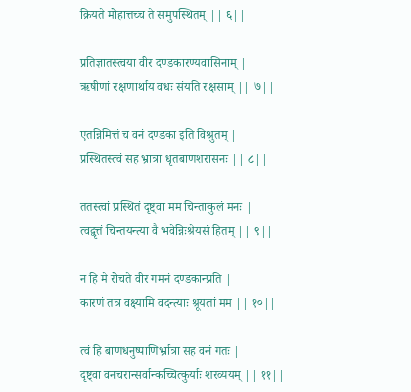क्रियते मोहात्तच्च ते समुपस्थितम् || ६||

प्रतिज्ञातस्त्वया वीर दण्डकारण्यवासिनाम् |
ऋषीणां रक्षणार्थाय वधः संयति रक्षसाम् || ७||

एतन्निमित्तं च वनं दण्डका इति विश्रुतम् |
प्रस्थितस्त्वं सह भ्रात्रा धृतबाणशरासनः || ८||

ततस्त्वां प्रस्थितं दृष्ट्वा मम चिन्ताकुलं मनः |
त्वद्वृत्तं चिन्तयन्त्या वै भवेन्निःश्रेयसं हितम् || ९||

न हि मे रोचते वीर गमनं दण्डकान्प्रति |
कारणं तत्र वक्ष्यामि वदन्त्याः श्रूयतां मम || १०||

त्वं हि बाणधनुष्पाणिर्भ्रात्रा सह वनं गतः |
दृष्ट्वा वनचरान्सर्वान्कच्चित्कुर्याः शरव्ययम् || ११||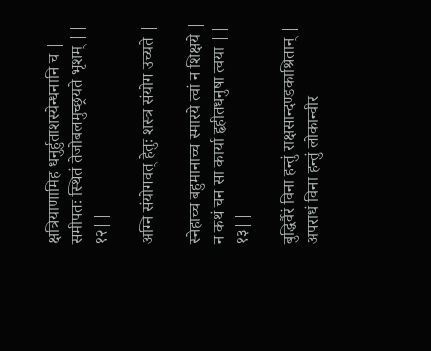क्षत्रियाणामिह धनुर्हुताशस्येन्धनानि च |
समीपतः स्थितं तेजोबलमुच्छ्रयते भृशम् || १२||

अग्नि संयोगवत् हेतुः शस्त्र संयोग उच्यते |

स्नेहाच्च बहुमानाच्च स्मारये त्वां न शिक्षये |
न कथं चन सा कार्या हृहीतधनुषा त्वया || १३||

बुद्धिर्वैरं विना हन्तुं राक्षसान्दण्डकाश्रितान् |
अपराधं विना हन्तुं लोकान्वीर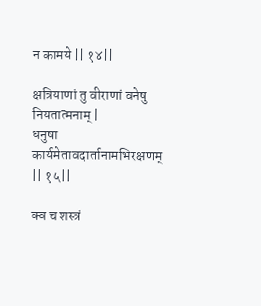न कामये || १४||

क्षत्रियाणां तु वीराणां वनेषु नियतात्मनाम् |
धनुषा कार्यमेतावदार्तानामभिरक्षणम् || १५||

क्व च शस्त्रं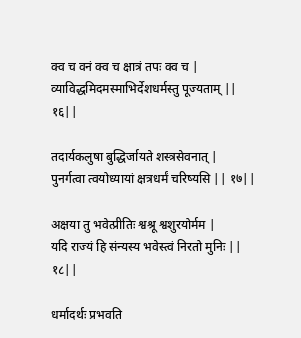क्व च वनं क्व च क्षात्रं तपः क्व च |
व्याविद्धमिदमस्माभिर्देशधर्मस्तु पूज्यताम् || १६||

तदार्यकलुषा बुद्धिर्जायते शस्त्रसेवनात् |
पुनर्गत्वा त्वयोध्यायां क्षत्रधर्मं चरिष्यसि || १७||

अक्षया तु भवेत्प्रीतिः श्वश्रू श्वशुरयोर्मम |
यदि राज्यं हि संन्यस्य भवेस्त्वं निरतो मुनिः || १८||

धर्मादर्थः प्रभवति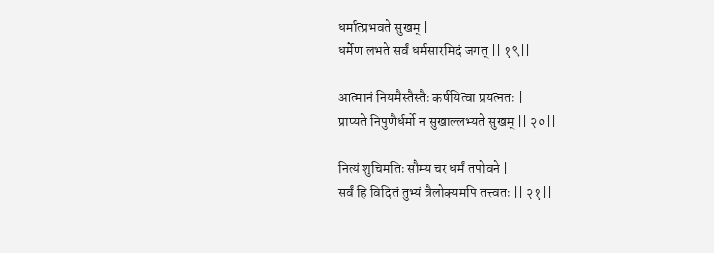धर्मात्प्रभवते सुखम् |
धर्मेण लभते सर्वं धर्मसारमिदं जगत् || १९||

आत्मानं नियमैस्तैस्तैः कर्षयित्वा प्रयत्नतः |
प्राप्यते निपुणैर्धर्मो न सुखाल्लभ्यते सुखम् || २०||

नित्यं शुचिमतिः सौम्य चर धर्मं तपोवने |
सर्वं हि विदितं तुभ्यं त्रैलोक्यमपि तत्त्वतः || २१||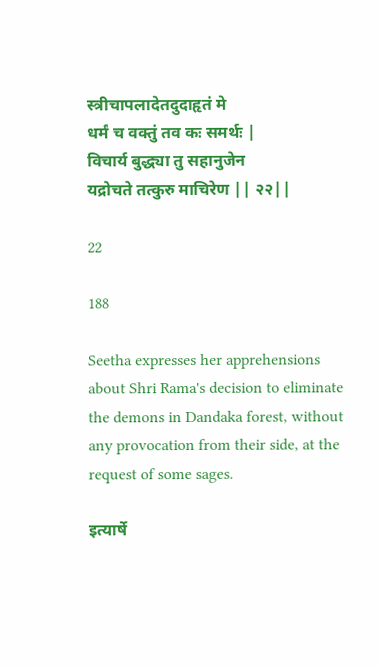स्त्रीचापलादेतदुदाहृतं मे
धर्मं च वक्तुं तव कः समर्थः |
विचार्य बुद्ध्या तु सहानुजेन
यद्रोचते तत्कुरु माचिरेण || २२||

22

188

Seetha expresses her apprehensions about Shri Rama's decision to eliminate the demons in Dandaka forest, without any provocation from their side, at the request of some sages.

इत्यार्षे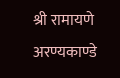श्री रामायणे अरण्यकाण्डे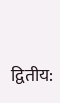द्वितीय: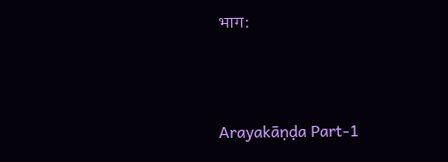भाग:



Arayakāṇḍa Part-1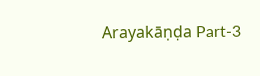Arayakāṇḍa Part-3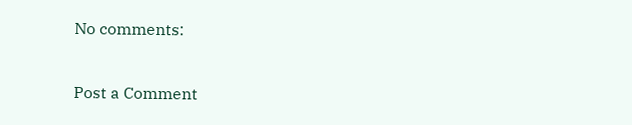No comments:

Post a Comment